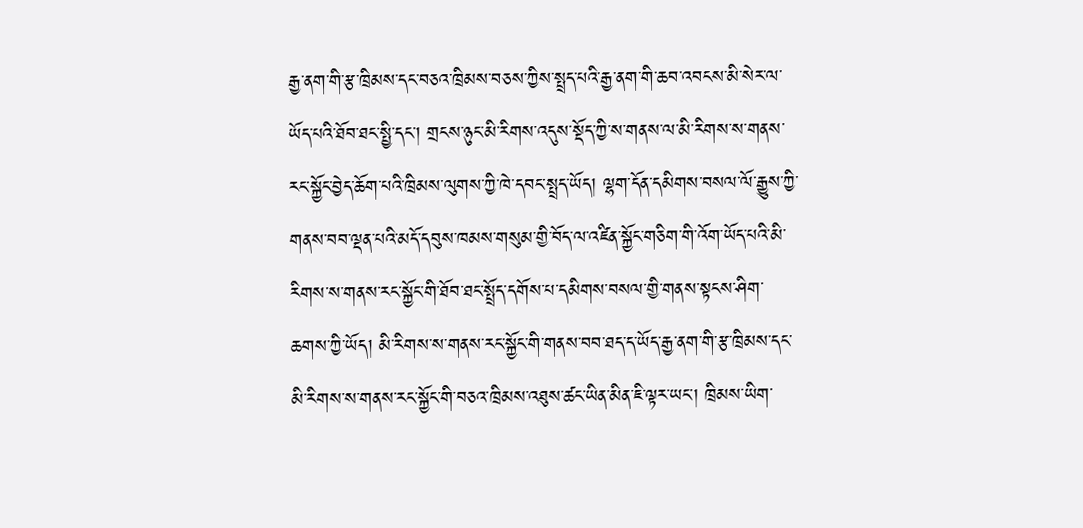རྒྱ་ནག་གི་རྩ་ཁྲིམས་དང་བཅའ་ཁྲིམས་བཅས་ཀྱིས་སྤྲད་པའི་རྒྱ་ནག་གི་ཆབ་འབངས་མི་སེར་ལ་ཡོད་པའི་ཐོབ་ཐང་སྤྱི་དང་། གྲངས་ཉུང་མི་རིགས་འདུས་སྡོད་ཀྱི་ས་གནས་ལ་མི་རིགས་ས་གནས་རང་སྐྱོང་བྱེད་ཆོག་པའི་ཁྲིམས་ལུགས་ཀྱི་ཁེ་དབང་སྤྲད་ཡོད། ལྷག་དོན་དམིགས་བསལ་ལོ་རྒྱུས་ཀྱི་གནས་བབ་ལྡན་པའི་མདོ་དབུས་ཁམས་གསུམ་གྱི་བོད་ལ་འཛིན་སྐྱོང་གཅིག་གི་འོག་ཡོད་པའི་མི་རིགས་ས་གནས་རང་སྐྱོང་གི་ཐོབ་ཐང་སྤྲོད་དགོས་པ་དམིགས་བསལ་གྱི་གནས་སྟངས་ཤིག་ཆགས་ཀྱི་ཡོད། མི་རིགས་ས་གནས་རང་སྐྱོང་གི་གནས་བབ་ཐད་ད་ཡོད་རྒྱ་ནག་གི་རྩ་ཁྲིམས་དང་མི་རིགས་ས་གནས་རང་སྐྱོང་གི་བཅའ་ཁྲིམས་འཐུས་ཚང་ཡིན་མིན་ཇི་ལྟར་ཡང་། ཁྲིམས་ཡིག་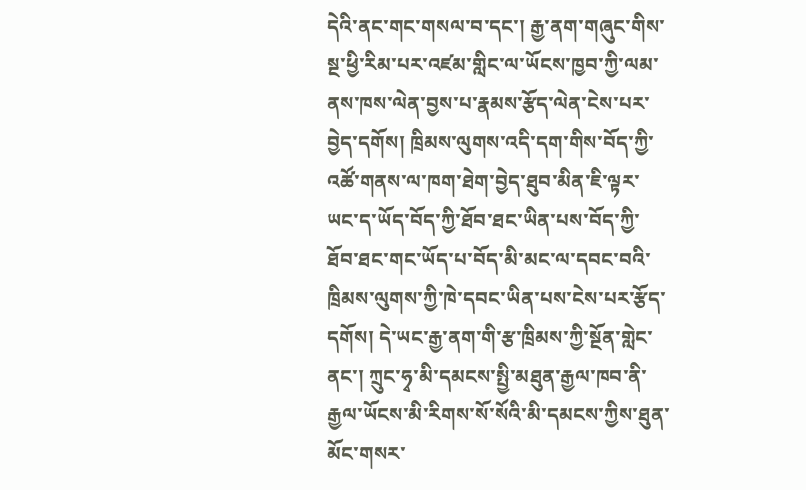དེའི་ནང་གང་གསལ་བ་དང་། རྒྱ་ནག་གཞུང་གིས་སྔ་ཕྱི་རིམ་པར་འཛམ་གླིང་ལ་ཡོངས་ཁྱབ་ཀྱི་ལམ་ནས་ཁས་ལེན་བྱས་པ་རྣམས་རྩོད་ལེན་ངེས་པར་བྱེད་དགོས། ཁྲིམས་ལུགས་འདི་དག་གིས་བོད་ཀྱི་འཚོ་གནས་ལ་ཁག་ཐེག་བྱེད་ཐུབ་མིན་ཇི་ལྟར་ཡང་ད་ཡོད་བོད་ཀྱི་ཐོབ་ཐང་ཡིན་པས་བོད་ཀྱི་ཐོབ་ཐང་གང་ཡོད་པ་བོད་མི་མང་ལ་དབང་བའི་ཁྲིམས་ལུགས་ཀྱི་ཁེ་དབང་ཡིན་པས་ངེས་པར་རྩོད་དགོས། དེ་ཡང་རྒྱ་ནག་གི་རྩ་ཁྲིམས་ཀྱི་སྔོན་གླེང་ནང་། ཀྲུང་ཧྭ་མི་དམངས་སྤྱི་མཐུན་རྒྱལ་ཁབ་ནི་རྒྱལ་ཡོངས་མི་རིགས་སོ་སོའི་མི་དམངས་ཀྱིས་ཐུན་མོང་གསར་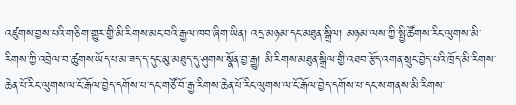འཛུགས་བྱས་པའི་གཅིག་གྱུར་གྱི་མི་རིགས་མང་བའི་རྒྱལ་ཁབ་ཞིག་ཡིན། འདྲ་མཉམ་དང་མཐུན་སྒྲིལ། མཉམ་ལས་ཀྱི་སྤྱི་ཚོགས་རིང་ལུགས་མི་རིགས་ཀྱི་འབྲེལ་བ་ཚུགས་ཡོད་པ་མ་ཟད་ད་དུང་མུ་མཐུད་དུ་ཤུགས་སྣོན་བྱ་རྒྱུ། མི་རིགས་མཐུན་སྒྲིལ་གྱི་འཐབ་རྩོད་འགན་སྲུང་བྱེད་པའི་ཁྲོད་མི་རིགས་ཆེན་པོ་རིང་ལུགས་ལ་ངོ་རྒོལ་བྱེད་དགོས་པ་དང་གཙོ་བོ་རྒྱ་རིགས་ཆེན་པོ་རིང་ལུགས་ལ་ངོ་རྒོལ་བྱེད་དགོས་པ་དང་ས་གནས་མི་རིགས་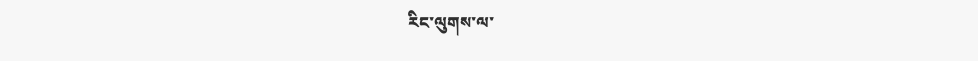རིང་ལུགས་ལ་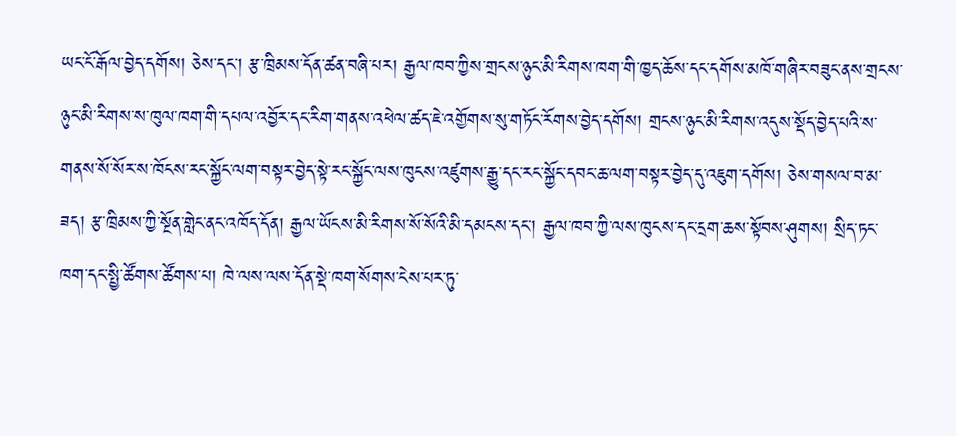ཡང་ངོ་རྒོལ་བྱེད་དགོས། ཅེས་དང་། རྩ་ཁྲིམས་དོན་ཚན་བཞི་པར། རྒྱལ་ཁབ་ཀྱིས་གྲངས་ཉུང་མི་རིགས་ཁག་གི་ཁྱད་ཆོས་དང་དགོས་མཁོ་གཞིར་བཟུང་ནས་གྲངས་ཉུང་མི་རིགས་ས་ཁུལ་ཁག་གི་དཔལ་འབྱོར་དང་རིག་གནས་འཕེལ་ཚད་ཇེ་འགྱོགས་སུ་གཏོང་རོགས་བྱེད་དགོས། གྲངས་ཉུང་མི་རིགས་འདུས་སྡོད་བྱེད་པའི་ས་གནས་སོ་སོར་ས་ཁོངས་རང་སྐྱོང་ལག་བསྟར་བྱེད་སྟེ་རང་སྐྱོང་ལས་ཁུངས་འཛུགས་རྒྱུ་དང་རང་སྐྱོང་དབང་ཆ་ལག་བསྟར་བྱེད་དུ་འཇུག་དགོས། ཅེས་གསལ་བ་མ་ཟད། རྩ་ཁྲིམས་ཀྱི་སྔོན་གླེང་ནང་འཁོད་དོན། རྒྱལ་ཡོངས་མི་རིགས་སོ་སོའི་མི་དམངས་དང་། རྒྱལ་ཁབ་ཀྱི་ལས་ཁུངས་དང་དྲག་ཆས་སྟོབས་ཤུགས། སྲིད་ཏང་ཁག་དང་སྤྱི་ཚོགས་ཚོགས་པ། ཁེ་ལས་ལས་དོན་སྡེ་ཁག་སོགས་ངེས་པར་ཏུ་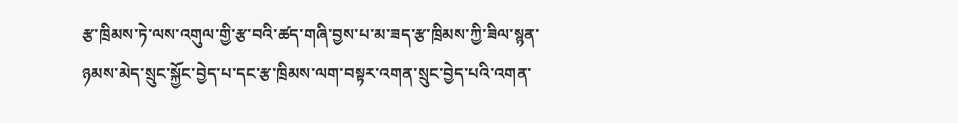རྩ་ཁྲིམས་ཏེ་ལས་འགུལ་གྱི་རྩ་བའི་ཚད་གཞི་བྱས་པ་མ་ཟད་རྩ་ཁྲིམས་ཀྱི་ཟིལ་སྙན་ཉམས་མེད་སྲུང་སྐྱོང་བྱེད་པ་དང་རྩ་ཁྲིམས་ལག་བསྟར་འགན་སྲུང་བྱེད་པའི་འགན་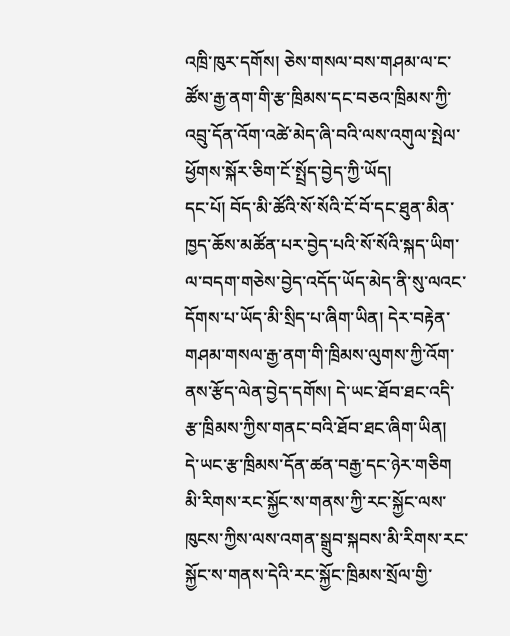འཁྲི་ཁུར་དགོས། ཅེས་གསལ་བས་གཤམ་ལ་ང་ཚོས་རྒྱ་ནག་གི་རྩ་ཁྲིམས་དང་བཅའ་ཁྲིམས་ཀྱི་འབྲུ་དོན་འོག་འཚེ་མེད་ཞི་བའི་ལས་འགུལ་སྤེལ་ཕྱོགས་སྐོར་ཅིག་ངོ་སྤྲོད་བྱེད་ཀྱི་ཡོད།
དང་པོ། བོད་མི་ཚོའི་སོ་སོའི་ངོ་བོ་དང་ཐུན་མིན་ཁྱད་ཆོས་མཚོན་པར་བྱེད་པའི་སོ་སོའི་སྐད་ཡིག་ལ་བདག་གཅེས་བྱེད་འདོད་ཡོད་མེད་ནི་སུ་ལའང་དོགས་པ་ཡོད་མི་སྲིད་པ་ཞིག་ཡིན། དེར་བརྟེན་གཤམ་གསལ་རྒྱ་ནག་གི་ཁྲིམས་ལུགས་ཀྱི་འོག་ནས་རྩོད་ལེན་བྱེད་དགོས། དེ་ཡང་ཐོབ་ཐང་འདི་རྩ་ཁྲིམས་ཀྱིས་གནང་བའི་ཐོབ་ཐང་ཞིག་ཡིན།
དེ་ཡང་རྩ་ཁྲིམས་དོན་ཚན་བརྒྱ་དང་ཉེར་གཅིག མི་རིགས་རང་སྐྱོང་ས་གནས་ཀྱི་རང་སྐྱོང་ལས་ཁུངས་ཀྱིས་ལས་འགན་སྒྲུབ་སྐབས་མི་རིགས་རང་སྐྱོང་ས་གནས་དེའི་རང་སྐྱོང་ཁྲིམས་སྲོལ་གྱི་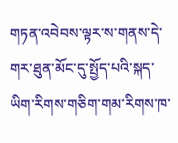གཏན་འབེབས་ལྟར་ས་གནས་དེ་གར་ཐུན་མོང་དུ་སྤྱོད་པའི་སྐད་ཡིག་རིགས་གཅིག་གམ་རིགས་ཁ་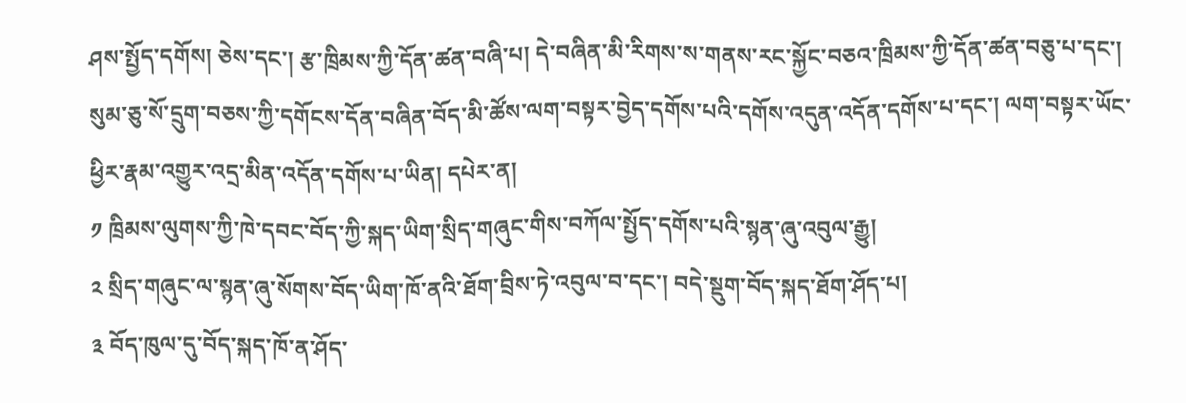ཤས་སྤྱོད་དགོས། ཅེས་དང་། རྩ་ཁྲིམས་ཀྱི་དོན་ཚན་བཞི་པ། དེ་བཞིན་མི་རིགས་ས་གནས་རང་སྐྱོང་བཅའ་ཁྲིམས་ཀྱི་དོན་ཚན་བཅུ་པ་དང་། སུམ་ཅུ་སོ་དྲུག་བཅས་ཀྱི་དགོངས་དོན་བཞིན་བོད་མི་ཚོས་ལག་བསྟར་བྱེད་དགོས་པའི་དགོས་འདུན་འདོན་དགོས་པ་དང་། ལག་བསྟར་ཡོང་ཕྱིར་རྣམ་འགྱུར་འདྲ་མིན་འདོན་དགོས་པ་ཡིན། དཔེར་ན།
༡ ཁྲིམས་ལུགས་ཀྱི་ཁེ་དབང་བོད་ཀྱི་སྐད་ཡིག་སྲིད་གཞུང་གིས་བཀོལ་སྤྱོད་དགོས་པའི་སྙན་ཞུ་འབུལ་རྒྱུ།
༢ སྲིད་གཞུང་ལ་སྙན་ཞུ་སོགས་བོད་ཡིག་ཁོ་ནའི་ཐོག་བྲིས་ཏེ་འབུལ་བ་དང་། བདེ་སྡུག་བོད་སྐད་ཐོག་ཤོད་པ།
༣ བོད་ཁུལ་དུ་བོད་སྐད་ཁོ་ན་ཤོད་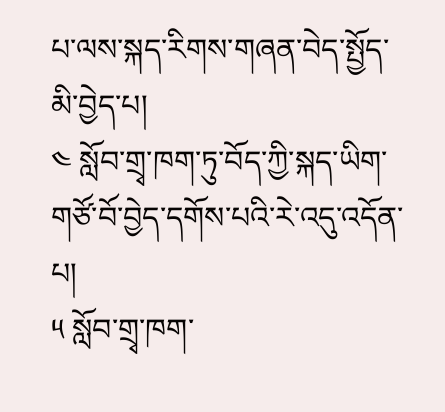པ་ལས་སྐད་རིགས་གཞན་བེད་སྤྱོད་མི་བྱེད་པ།
༤ སློབ་གྲྭ་ཁག་ཏུ་བོད་ཀྱི་སྐད་ཡིག་གཙོ་བོ་བྱེད་དགོས་པའི་རེ་འདུ་འདོན་པ།
༥ སློབ་གྲྭ་ཁག་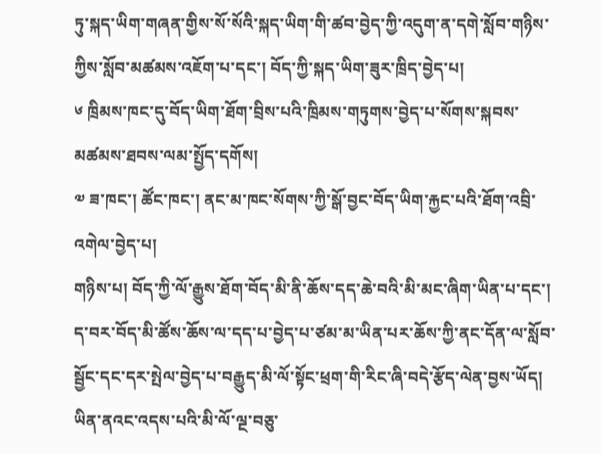ཏུ་སྐད་ཡིག་གཞན་གྱིས་སོ་སོའི་སྐད་ཡིག་གི་ཚབ་བྱེད་ཀྱི་འདུག་ན་དགེ་སློབ་གཉིས་ཀྱིས་སློབ་མཚམས་འཇོག་པ་དང་། བོད་ཀྱི་སྐད་ཡིག་ཟུར་ཁྲིད་བྱེད་པ།
༦ ཁྲིམས་ཁང་དུ་བོད་ཡིག་ཐོག་བྲིས་པའི་ཁྲིམས་གཏུགས་བྱེད་པ་སོགས་སྐབས་མཚམས་ཐབས་ལམ་སྤྱོད་དགོས།
༧ ཟ་ཁང་། ཚོང་ཁང་། ནང་མ་ཁང་སོགས་ཀྱི་སྒོ་བྱང་བོད་ཡིག་རྐྱང་པའི་ཐོག་འབྲི་འགེལ་བྱེད་པ།
གཉིས་པ། བོད་ཀྱི་ལོ་རྒྱུས་ཐོག་བོད་མི་ནི་ཆོས་དད་ཆེ་བའི་མི་མང་ཞིག་ཡིན་པ་དང་། ད་བར་བོད་མི་ཚོས་ཆོས་ལ་དད་པ་བྱེད་པ་ཙམ་མ་ཡིན་པར་ཆོས་ཀྱི་ནང་དོན་ལ་སློབ་སྦྱོང་དང་དར་སྤེལ་བྱེད་པ་བརྒྱུད་མི་ལོ་སྟོང་ཕྲག་གི་རིང་ཞི་བདེ་རྩོད་ལེན་བྱས་ཡོད། ཡིན་ནའང་འདས་པའི་མི་ལོ་ལྔ་བཅུ་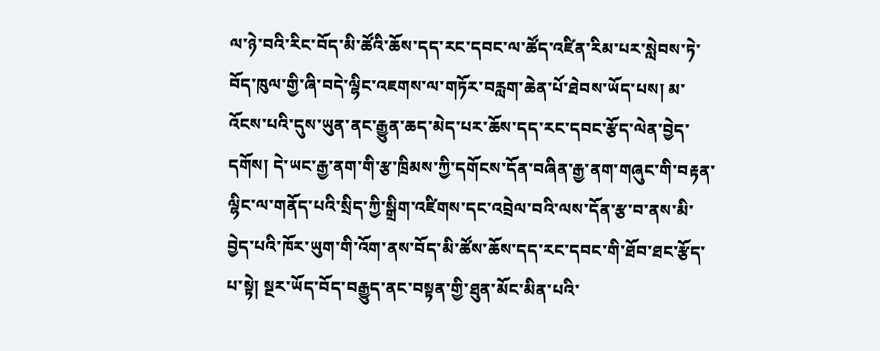ལ་ཉེ་བའི་རིང་བོད་མི་ཚོའི་ཆོས་དད་རང་དབང་ལ་ཚོད་འཛིན་རིམ་པར་སླེབས་ཏེ་བོད་ཁུལ་གྱི་ཞི་བདེ་ལྷིང་འཇགས་ལ་གཏོར་བརླག་ཆེན་པོ་ཐེབས་ཡོད་པས། མ་འོངས་པའི་དུས་ཡུན་ནང་རྒྱུན་ཆད་མེད་པར་ཆོས་དད་རང་དབང་རྩོད་ལེན་བྱེད་དགོས། དེ་ཡང་རྒྱ་ནག་གི་རྩ་ཁྲིམས་ཀྱི་དགོངས་དོན་བཞིན་རྒྱ་ནག་གཞུང་གི་བརྟན་ལྷིང་ལ་གནོད་པའི་སྲིད་ཀྱི་སྒྲིག་འཛིགས་དང་འབྲེལ་བའི་ལས་དོན་རྩ་བ་ནས་མི་བྱེད་པའི་ཁོར་ཡུག་གི་འོག་ནས་བོད་མི་ཚོས་ཆོས་དད་རང་དབང་གི་ཐོབ་ཐང་རྩོད་པ་སྟེ། སྔར་ཡོད་བོད་བརྒྱུད་ནང་བསྟན་གྱི་ཐུན་མོང་མིན་པའི་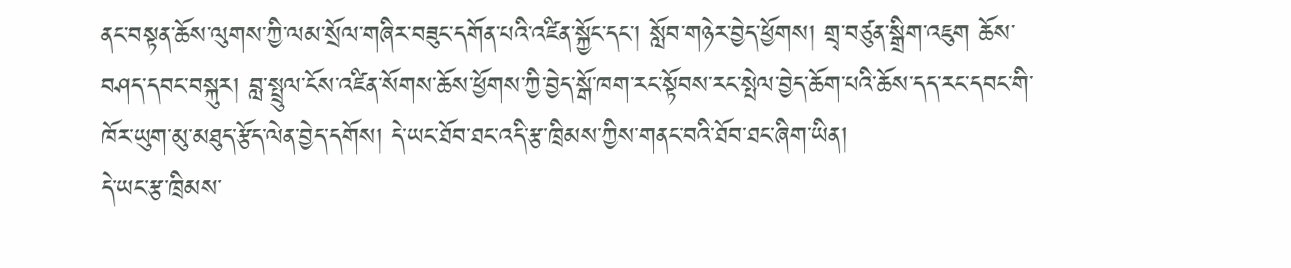ནང་བསྟན་ཆོས་ལུགས་ཀྱི་ལམ་སྲོལ་གཞིར་བཟུང་དགོན་པའི་འཛིན་སྐྱོང་དང་། སློབ་གཉེར་བྱེད་ཕྱོགས། གྲྭ་བཙུན་སྒྲིག་འཇུག ཆོས་བཤད་དབང་བསྐུར། བླ་སྤྲུལ་ངོས་འཛིན་སོགས་ཆོས་ཕྱོགས་ཀྱི་བྱེད་སྒོ་ཁག་རང་སྟོབས་རང་སྤེལ་བྱེད་ཆོག་པའི་ཆོས་དད་རང་དབང་གི་ཁོར་ཡུག་མུ་མཐུད་རྩོད་ལེན་བྱེད་དགོས། དེ་ཡང་ཐོབ་ཐང་འདི་རྩ་ཁྲིམས་ཀྱིས་གནང་བའི་ཐོབ་ཐང་ཞིག་ཡིན།
དེ་ཡང་རྩ་ཁྲིམས་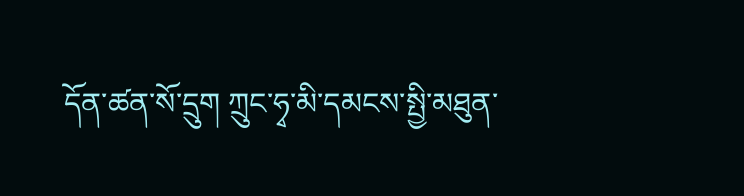དོན་ཚན་སོ་དྲུག ཀྲུང་ཧྭ་མི་དམངས་སྤྱི་མཐུན་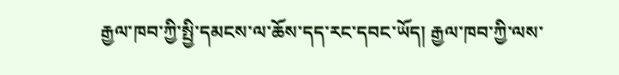རྒྱལ་ཁབ་ཀྱི་སྤྱི་དམངས་ལ་ཆོས་དད་རང་དབང་ཡོད། རྒྱལ་ཁབ་ཀྱི་ལས་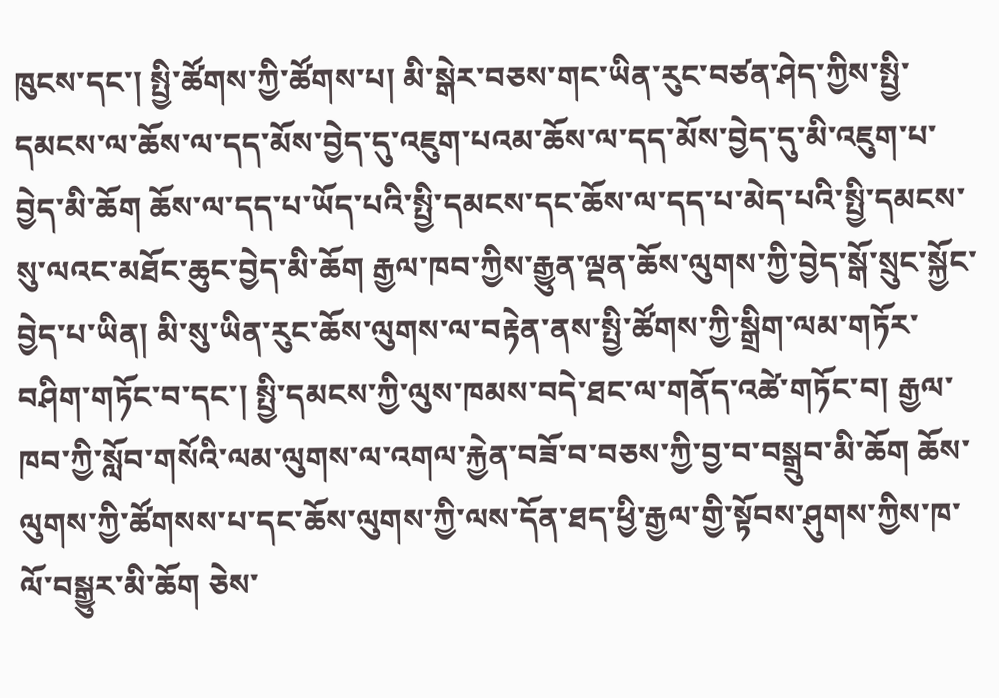ཁུངས་དང་། སྤྱི་ཚོགས་ཀྱི་ཚོགས་པ། མི་སྒེར་བཅས་གང་ཡིན་རུང་བཙན་ཤེད་ཀྱིས་སྤྱི་དམངས་ལ་ཆོས་ལ་དད་མོས་བྱེད་དུ་འཇུག་པའམ་ཆོས་ལ་དད་མོས་བྱེད་དུ་མི་འཇུག་པ་བྱེད་མི་ཆོག ཆོས་ལ་དད་པ་ཡོད་པའི་སྤྱི་དམངས་དང་ཆོས་ལ་དད་པ་མེད་པའི་སྤྱི་དམངས་སུ་ལའང་མཐོང་ཆུང་བྱེད་མི་ཆོག རྒྱལ་ཁབ་ཀྱིས་རྒྱུན་ལྡན་ཆོས་ལུགས་ཀྱི་བྱེད་སྒོ་སྲུང་སྐྱོང་བྱེད་པ་ཡིན། མི་སུ་ཡིན་རུང་ཆོས་ལུགས་ལ་བརྟེན་ནས་སྤྱི་ཚོགས་ཀྱི་སྒྲིག་ལམ་གཏོར་བཤིག་གཏོང་བ་དང་། སྤྱི་དམངས་ཀྱི་ལུས་ཁམས་བདེ་ཐང་ལ་གནོད་འཚེ་གཏོང་བ། རྒྱལ་ཁབ་ཀྱི་སློབ་གསོའི་ལམ་ལུགས་ལ་འགལ་རྐྱེན་བཟོ་བ་བཅས་ཀྱི་བྱ་བ་བསྒྲུབ་མི་ཆོག ཆོས་ལུགས་ཀྱི་ཚོགསས་པ་དང་ཆོས་ལུགས་ཀྱི་ལས་དོན་ཐད་ཕྱི་རྒྱལ་གྱི་སྟོབས་ཤུགས་ཀྱིས་ཁ་ལོ་བསྒྱུར་མི་ཆོག ཅེས་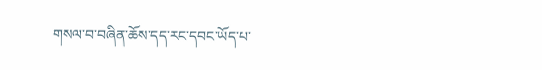གསལ་བ་བཞིན་ཆོས་དད་རང་དབང་ཡོད་པ་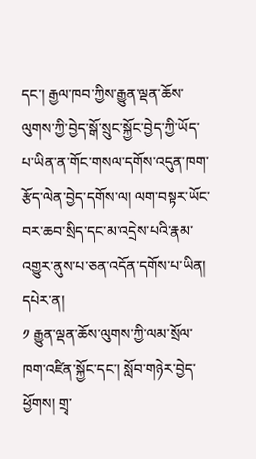དང་། རྒྱལ་ཁབ་ཀྱིས་རྒྱུན་ལྡན་ཆོས་ལུགས་ཀྱི་བྱེད་སྒོ་སྲུང་སྐྱོང་བྱེད་ཀྱི་ཡོད་པ་ཡིན་ན་གོང་གསལ་དགོས་འདུན་ཁག་རྩོད་ལེན་བྱེད་དགོས་ལ། ལག་བསྟར་ཡོང་བར་ཆབ་སྲིད་དང་མ་འདྲེས་པའི་རྣམ་འགྱུར་ནུས་པ་ཅན་འདོན་དགོས་པ་ཡིན། དཔེར་ན།
༡ རྒྱུན་ལྡན་ཆོས་ལུགས་ཀྱི་ལམ་སྲོལ་ཁག་འཛིན་སྐྱོང་དང་། སློབ་གཉེར་བྱེད་ཕྱོགས། གྲྭ་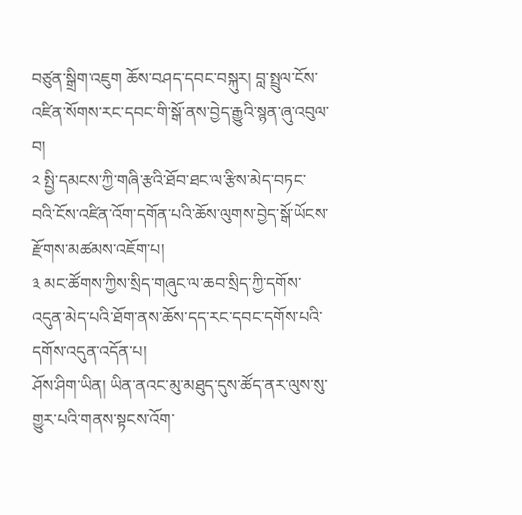བཙུན་སྒྲིག་འཇུག ཆོས་བཤད་དབང་བསྐུར། བླ་སྤྲུལ་ངོས་འཛིན་སོགས་རང་དབང་གི་སྒོ་ནས་བྱེད་རྒྱུའི་སྙན་ཞུ་འབུལ་བ།
༢ སྤྱི་དམངས་ཀྱི་གཞི་རྩའི་ཐོབ་ཐང་ལ་རྩིས་མེད་བཏང་བའི་ངོས་འཛིན་འོག་དགོན་པའི་ཆོས་ལུགས་བྱེད་སྒོ་ཡོངས་རྫོགས་མཚམས་འཇོག་པ།
༣ མང་ཚོགས་ཀྱིས་སྲིད་གཞུང་ལ་ཆབ་སྲིད་ཀྱི་དགོས་འདུན་མེད་པའི་ཐོག་ནས་ཆོས་དད་རང་དབང་དགོས་པའི་དགོས་འདུན་འདོན་པ།
ཤོས་ཤིག་ཡིན། ཡིན་ནའང་མུ་མཐུད་དུས་ཚོད་ནར་ལུས་སུ་གྱུར་པའི་གནས་སྟངས་འོག་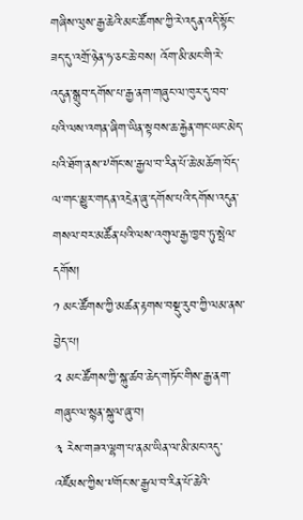གཞིས་ལུས་རྒྱ་ཆེའི་མང་ཚོགས་ཀྱི་རེ་འདུན་འདི་སྟོང་ཟད་དུ་འགྲོ་ཉེན་ཧ་ཅང་ཆེ་བས། འོག་མི་མང་གི་རེ་འདུན་སྒྲུབ་དགོས་པ་རྒྱ་ནག་གཞུང་ལ་ཁུར་དུ་བབ་པའི་ལས་འགན་ཞིག་ཡིན་སྟབས་ཆ་རྐྱེན་གང་ཡང་མེད་པའི་ཐོག་ནས་༸གོང་ས་རྒྱལ་བ་རིན་པོ་ཆེ་མཆོག་བོད་ལ་གང་མྱུར་གདན་འདྲེན་ཞུ་དགོས་པའི་དགོས་འདུན་གསལ་བར་མཚོན་པའི་ལས་འགུལ་རྒྱ་ཁྱབ་ཏུ་སྤེལ་དགོས།
༡ མང་ཚོགས་ཀྱི་མཚན་རྟགས་བསྡུ་རུབ་ཀྱི་ལམ་ནས་བྱེད་པ།
༢ མང་ཚོགས་ཀྱི་སྐུ་ཚབ་ཆེད་གཏོང་གིས་རྒྱ་ནག་གཞུང་ལ་སྙན་སྐུལ་ཞུ་བ།
༣ རེས་གཟའ་ལྷག་པ་ནམ་ཡིན་ལ་མི་མང་འདུ་འཛོམས་ཀྱིས་༸གོང་ས་རྒྱལ་བ་རིན་པོ་ཆེའི་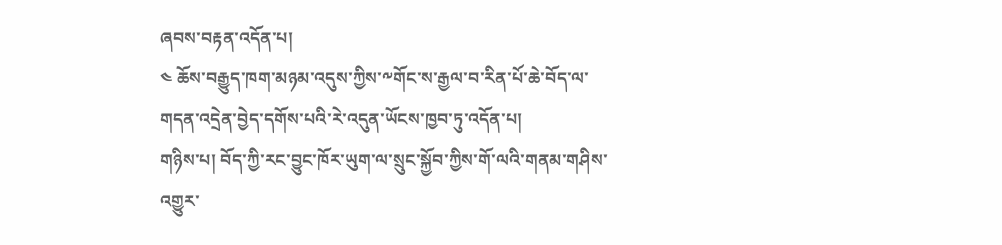ཞབས་བརྟན་འདོན་པ།
༤ ཆོས་བརྒྱུད་ཁག་མཉམ་འདུས་ཀྱིས་༸གོང་ས་རྒྱལ་བ་རིན་པོ་ཆེ་བོད་ལ་གདན་འདྲེན་བྱེད་དགོས་པའི་རེ་འདུན་ཡོངས་ཁྱབ་ཏུ་འདོན་པ།
གཉིས་པ། བོད་ཀྱི་རང་བྱུང་ཁོར་ཡུག་ལ་སྲུང་སྐྱོབ་ཀྱིས་གོ་ལའི་གནམ་གཤིས་འགྱུར་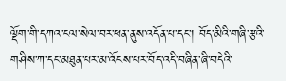ལྡོག་གི་དཀའ་ངལ་སེལ་བར་ཕན་ནུས་འདོན་པ་དང་། བོད་མིའི་གཞི་རྩའི་གཤིས་ཀ་དང་མཐུན་པར་མ་འོངས་པར་བོད་འདི་བཞིན་ཞི་བདེའི་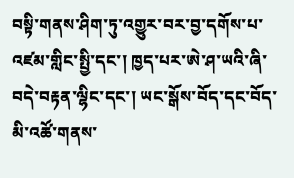བསྟི་གནས་ཤིག་ཏུ་འགྱུར་བར་བྱ་དགོས་པ་འཛམ་གླིང་སྤྱི་དང་། ཁྱད་པར་ཨེ་ཤ་ཡའི་ཞི་བདེ་བརྟན་ལྷིང་དང་། ཡང་སྒོས་བོད་དང་བོད་མི་འཚོ་གནས་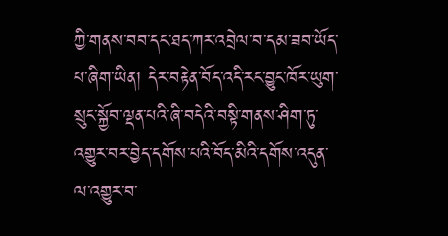ཀྱི་གནས་བབ་དང་ཐད་ཀར་འབྲེལ་བ་དམ་ཟབ་ཡོད་པ་ཞིག་ཡིན། དེར་བརྟེན་བོད་འདི་རང་བྱུང་ཁོར་ཡུག་སྲུང་སྐྱོབ་ལྡན་པའི་ཞི་བདེའི་བསྟི་གནས་ཤིག་ཏུ་འགྱུར་བར་བྱེད་དགོས་པའི་བོད་མིའི་དགོས་འདུན་ལ་འགྱུར་བ་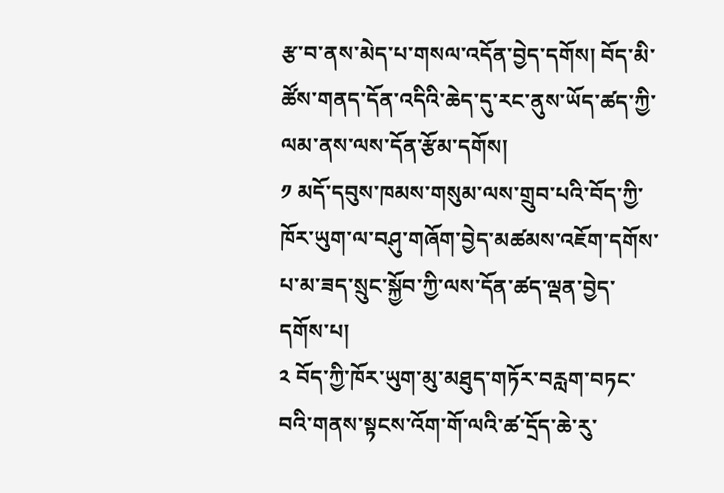རྩ་བ་ནས་མེད་པ་གསལ་འདོན་བྱེད་དགོས། བོད་མི་ཚོས་གནད་དོན་འདིའི་ཆེད་དུ་རང་ནུས་ཡོད་ཚད་ཀྱི་ལམ་ནས་ལས་དོན་རྩོམ་དགོས།
༡ མདོ་དབུས་ཁམས་གསུམ་ལས་གྲུབ་པའི་བོད་ཀྱི་ཁོར་ཡུག་ལ་བཤུ་གཞོག་བྱེད་མཚམས་འཇོག་དགོས་པ་མ་ཟད་སྲུང་སྐྱོབ་ཀྱི་ལས་དོན་ཚད་ལྡན་བྱེད་དགོས་པ།
༢ བོད་ཀྱི་ཁོར་ཡུག་མུ་མཐུད་གཏོར་བརླག་བཏང་བའི་གནས་སྟངས་འོག་གོ་ལའི་ཚ་དྲོད་ཆེ་རུ་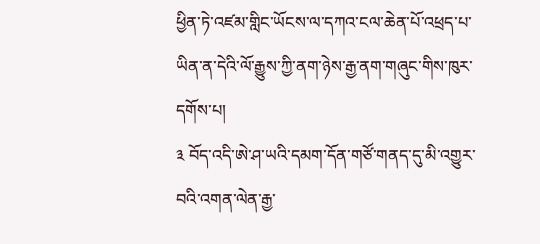ཕྱིན་ཏེ་འཛམ་གླིང་ཡོངས་ལ་དཀའ་ངལ་ཆེན་པོ་འཕྲད་པ་ཡིན་ན་དེའི་ལོ་རྒྱུས་ཀྱི་ནག་ཉེས་རྒྱ་ནག་གཞུང་གིས་ཁུར་དགོས་པ།
༣ བོད་འདི་ཨེ་ཤ་ཡའི་དམག་དོན་གཙོ་གནད་དུ་མི་འགྱུར་བའི་འགན་ལེན་རྒྱ་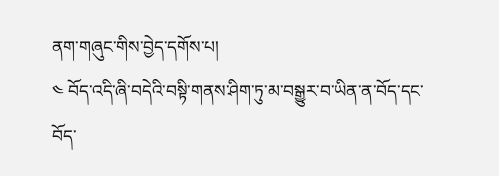ནག་གཞུང་གིས་བྱེད་དགོས་པ།
༤ བོད་འདི་ཞི་བདེའི་བསྟི་གནས་ཤིག་ཏུ་མ་བསྒྱུར་བ་ཡིན་ན་བོད་དང་བོད་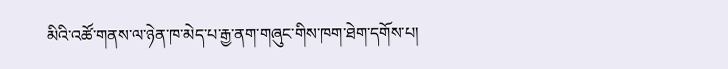མིའི་འཚོ་གནས་ལ་ཉེན་ཁ་མེད་པ་རྒྱ་ནག་གཞུང་གིས་ཁག་ཐེག་དགོས་པ།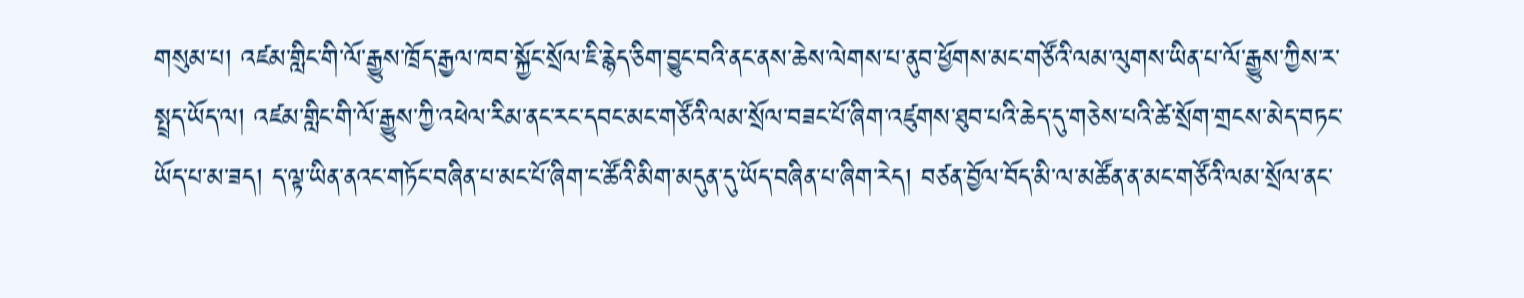གསུམ་པ། འཛམ་གླིང་གི་ལོ་རྒྱུས་ཁྲོད་རྒྱལ་ཁབ་སྐྱོང་སྲོལ་ཇི་རྙེད་ཅིག་བྱུང་བའི་ནང་ནས་ཆེས་ལེགས་པ་ནུབ་ཕྱོགས་མང་གཙོའི་ལམ་ལུགས་ཡིན་པ་ལོ་རྒྱུས་ཀྱིས་ར་སྤྲད་ཡོད་ལ། འཛམ་གླིང་གི་ལོ་རྒྱུས་ཀྱི་འཕེལ་རིམ་ནང་རང་དབང་མང་གཙོའི་ལམ་སྲོལ་བཟང་པོ་ཞིག་འཛུགས་ཐུབ་པའི་ཆེད་དུ་གཅེས་པའི་ཚེ་སྲོག་གྲངས་མེད་བཏང་ཡོད་པ་མ་ཟད། ད་ལྟ་ཡིན་ནའང་གཏོང་བཞིན་པ་མང་པོ་ཞིག་ང་ཚོའི་མིག་མདུན་དུ་ཡོད་བཞིན་པ་ཞིག་རེད། བཙན་བྱོལ་བོད་མི་ལ་མཚོན་ན་མང་གཙོའི་ལམ་སྲོལ་ནང་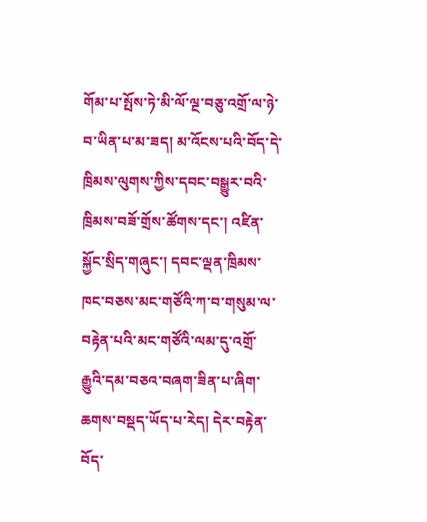གོམ་པ་སྤོས་ཏེ་མི་ལོ་ལྔ་བཅུ་འགྲོ་ལ་ཉེ་བ་ཡིན་པ་མ་ཟད། མ་འོངས་པའི་བོད་དེ་ཁྲིམས་ལུགས་ཀྱིས་དབང་བསྒྱུར་བའི་ཁྲིམས་བཟོ་གྲོས་ཚོགས་དང་། འཛིན་སྐྱོང་སྲིད་གཞུང་། དབང་ལྡན་ཁྲིམས་ཁང་བཅས་མང་གཙོའི་ཀ་བ་གསུམ་ལ་བརྟེན་པའི་མང་གཙོའི་ལམ་དུ་འགྲོ་རྒྱུའི་དམ་བཅའ་བཞག་ཟིན་པ་ཞིག་ཆགས་བསྡད་ཡོད་པ་རེད། དེར་བརྟེན་བོད་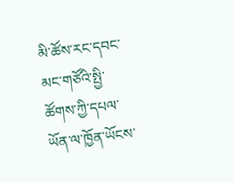མི་ཚོས་རང་དབང་མང་གཙོའི་སྤྱི་ཚོགས་ཀྱི་དཔལ་ཡོན་ལ་ཁྱོན་ཡོངས་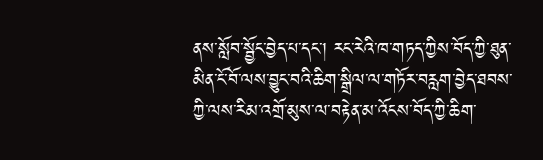ནས་སློབ་སྦྱོང་བྱེད་པ་དང་། རང་རེའི་ཁ་གཏད་ཀྱིས་བོད་ཀྱི་ཐུན་མིན་ངོ་བོ་ལས་བྱུང་བའི་ཆིག་སྒྲིལ་ལ་གཏོར་བརླག་བྱེད་ཐབས་ཀྱི་ལས་རིམ་འགྲོ་མུས་ལ་བརྟེན་མ་འོངས་བོད་ཀྱི་ཆིག་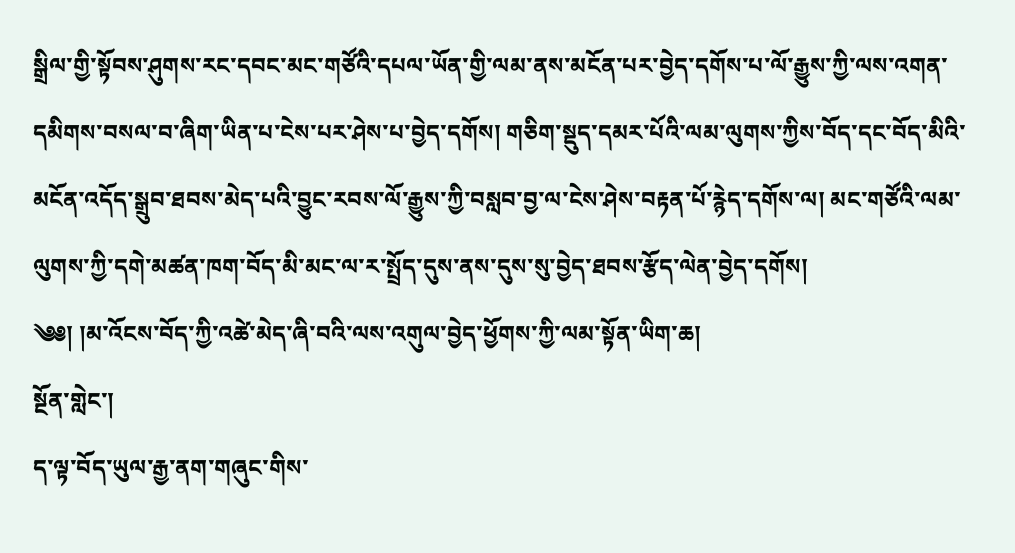སྒྲིལ་གྱི་སྟོབས་ཤུགས་རང་དབང་མང་གཙོའི་དཔལ་ཡོན་གྱི་ལམ་ནས་མངོན་པར་བྱེད་དགོས་པ་ལོ་རྒྱུས་ཀྱི་ལས་འགན་དམིགས་བསལ་བ་ཞིག་ཡིན་པ་ངེས་པར་ཤེས་པ་བྱེད་དགོས། གཅིག་སྡུད་དམར་པོའི་ལམ་ལུགས་ཀྱིས་བོད་དང་བོད་མིའི་མངོན་འདོད་སྒྲུབ་ཐབས་མེད་པའི་བྱུང་རབས་ལོ་རྒྱུས་ཀྱི་བསླབ་བྱ་ལ་ངེས་ཤེས་བརྟན་པོ་རྙེད་དགོས་ལ། མང་གཙོའི་ལམ་ལུགས་ཀྱི་དགེ་མཚན་ཁག་བོད་མི་མང་ལ་ར་སྤྲོད་དུས་ནས་དུས་སུ་བྱེད་ཐབས་རྩོད་ལེན་བྱེད་དགོས།
༄༅། །མ་འོངས་བོད་ཀྱི་འཚེ་མེད་ཞི་བའི་ལས་འགུལ་བྱེད་ཕྱོགས་ཀྱི་ལམ་སྟོན་ཡིག་ཆ།
སྔོན་གླེང་།
ད་ལྟ་བོད་ཡུལ་རྒྱ་ནག་གཞུང་གིས་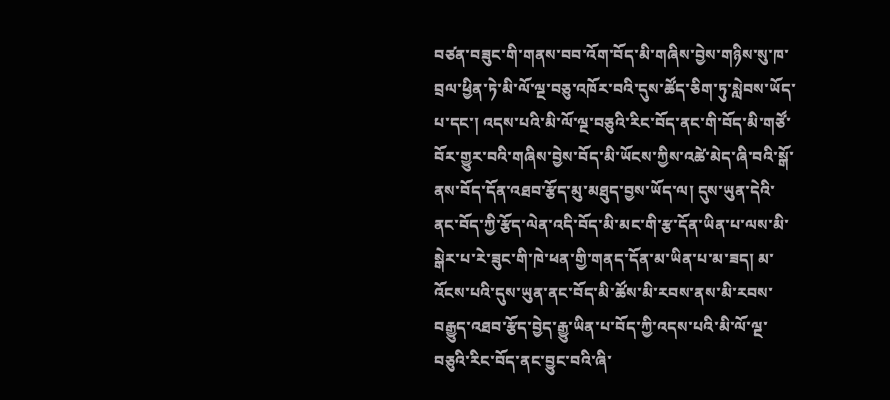བཙན་བཟུང་གི་གནས་བབ་འོག་བོད་མི་གཞིས་བྱེས་གཉིས་སུ་ཁ་བྲལ་ཕྱིན་ཏེ་མི་ལོ་ལྔ་བཅུ་འཁོར་བའི་དུས་ཚོད་ཅིག་ཏུ་སླེབས་ཡོད་པ་དང་། འདས་པའི་མི་ལོ་ལྔ་བཅུའི་རིང་བོད་ནང་གི་བོད་མི་གཙོ་བོར་གྱུར་བའི་གཞིས་བྱེས་བོད་མི་ཡོངས་ཀྱིས་འཚེ་མེད་ཞི་བའི་སྒོ་ནས་བོད་དོན་འཐབ་རྩོད་མུ་མཐུད་བྱས་ཡོད་ལ། དུས་ཡུན་དེའི་ནང་བོད་ཀྱི་རྩོད་ལེན་འདི་བོད་མི་མང་གི་རྩ་དོན་ཡིན་པ་ལས་མི་སྒེར་པ་རེ་ཟུང་གི་ཁེ་ཕན་གྱི་གནད་དོན་མ་ཡིན་པ་མ་ཟད། མ་འོངས་པའི་དུས་ཡུན་ནང་བོད་མི་ཚོས་མི་རབས་ནས་མི་རབས་བརྒྱུད་འཐབ་རྩོད་བྱེད་རྒྱུ་ཡིན་པ་བོད་ཀྱི་འདས་པའི་མི་ལོ་ལྔ་བཅུའི་རིང་བོད་ནང་བྱུང་བའི་ཞི་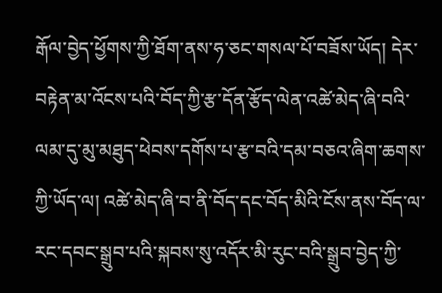རྒོལ་བྱེད་ཕྱོགས་ཀྱི་ཐོག་ནས་ཧ་ཅང་གསལ་པོ་བཟོས་ཡོད། དེར་བརྟེན་མ་འོངས་པའི་བོད་ཀྱི་རྩ་དོན་རྩོད་ལེན་འཚེ་མེད་ཞི་བའི་ལམ་དུ་མུ་མཐུད་ཕེབས་དགོས་པ་རྩ་བའི་དམ་བཅའ་ཞིག་ཆགས་ཀྱི་ཡོད་ལ། འཚེ་མེད་ཞི་བ་ནི་བོད་དང་བོད་མིའི་ངོས་ནས་བོད་ལ་རང་དབང་སྒྲུབ་པའི་སྐབས་སུ་འདོར་མི་རུང་བའི་སྒྲུབ་བྱེད་ཀྱི་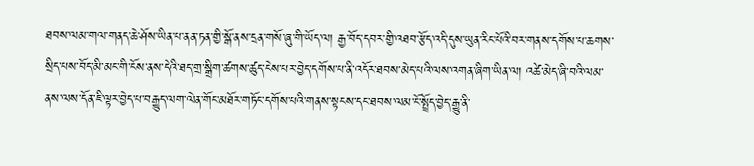ཐབས་ལམ་གལ་གནད་ཆེ་ཤོས་ཡིན་པ་ནན་ཏན་གྱི་སྒོ་ནས་དྲན་གསོ་ཞུ་གི་ཡོད་ལ། རྒྱ་བོད་དབར་གྱི་འཐབ་རྩོད་འདི་དུས་ཡུན་རིང་པོའི་བར་གནས་དགོས་པ་ཆགས་སྲིད་པས་བོད་མི་མང་གི་ངོས་ནས་དེའི་ཐད་གྲ་སྒྲིག་ཚགས་ཚུད་ངེས་པར་བྱེད་དགོས་པ་ནི་འདོར་ཐབས་མེད་པའི་ལས་འགན་ཞིག་ཡིན་ལ། འཚེ་མེད་ཞི་བའི་ལམ་ནས་ལས་དོན་ཇི་ལྟར་བྱེད་པ་བརྒྱུད་ལག་ལེན་གོང་མཐོར་གཏོང་དགོས་པའི་གནས་སྟངས་དང་ཐབས་ལམ་ངོ་སྤྲོད་བྱེད་རྒྱུ་ནི་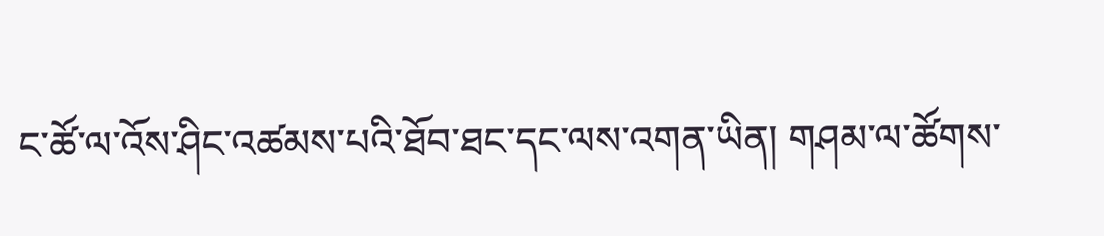ང་ཚོ་ལ་འོས་ཤིང་འཚམས་པའི་ཐོབ་ཐང་དང་ལས་འགན་ཡིན། གཤམ་ལ་ཚོགས་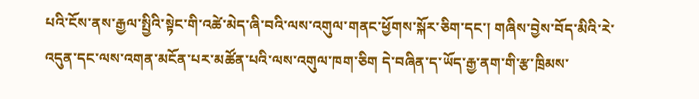པའི་ངོས་ནས་རྒྱལ་སྤྱིའི་སྟེང་གི་འཚེ་མེད་ཞི་བའི་ལས་འགུལ་གནང་ཕྱོགས་སྐོར་ཅིག་དང་། གཞིས་བྱེས་བོད་མིའི་རེ་འདུན་དང་ལས་འགན་མངོན་པར་མཚོན་པའི་ལས་འགུལ་ཁག་ཅིག དེ་བཞིན་ད་ཡོད་རྒྱ་ནག་གི་རྩ་ཁྲིམས་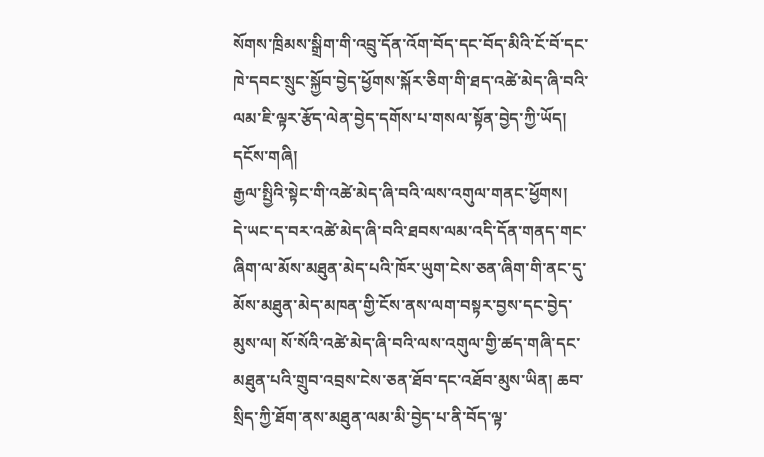སོགས་ཁྲིམས་སྒྲིག་གི་འབྲུ་དོན་འོག་བོད་དང་བོད་མིའི་ངོ་བོ་དང་ཁེ་དབང་སྲུང་སྐྱོབ་བྱེད་ཕྱོགས་སྐོར་ཅིག་གི་ཐད་འཚེ་མེད་ཞི་བའི་ལམ་ཇི་ལྟར་རྩོད་ལེན་བྱེད་དགོས་པ་གསལ་སྟོན་བྱེད་ཀྱི་ཡོད།
དངོས་གཞི།
རྒྱལ་སྤྱིའི་སྟེང་གི་འཚེ་མེད་ཞི་བའི་ལས་འགུལ་གནང་ཕྱོགས།
དེ་ཡང་ད་བར་འཚེ་མེད་ཞི་བའི་ཐབས་ལམ་འདི་དོན་གནད་གང་ཞིག་ལ་མོས་མཐུན་མེད་པའི་ཁོར་ཡུག་ངེས་ཅན་ཞིག་གི་ནང་དུ་མོས་མཐུན་མེད་མཁན་གྱི་ངོས་ནས་ལག་བསྟར་བྱས་དང་བྱེད་མུས་ལ། སོ་སོའི་འཚེ་མེད་ཞི་བའི་ལས་འགུལ་གྱི་ཚད་གཞི་དང་མཐུན་པའི་གྲུབ་འབྲས་ངེས་ཅན་ཐོབ་དང་འཐོབ་མུས་ཡིན། ཆབ་སྲིད་ཀྱི་ཐོག་ནས་མཐུན་ལམ་མི་བྱེད་པ་ནི་བོད་ལྟ་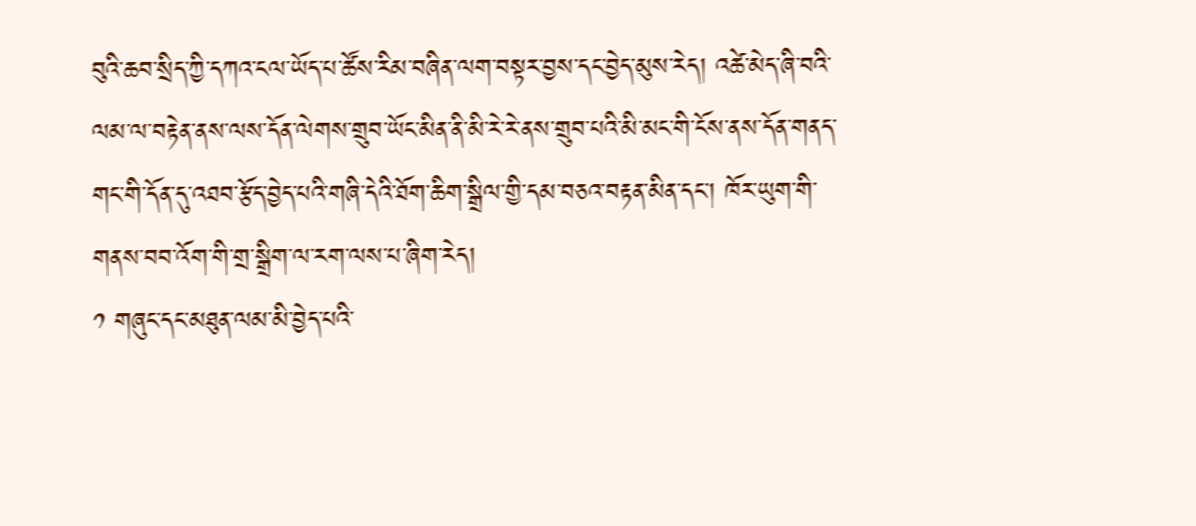བུའི་ཆབ་སྲིད་ཀྱི་དཀའ་ངལ་ཡོད་པ་ཚོས་རིམ་བཞིན་ལག་བསྟར་བྱས་དང་བྱེད་མུས་རེད། འཚེ་མེད་ཞི་བའི་ལམ་ལ་བརྟེན་ནས་ལས་དོན་ལེགས་གྲུབ་ཡོང་མིན་ནི་མི་རེ་རེ་ནས་གྲུབ་པའི་མི་མང་གི་ངོས་ནས་དོན་གནད་གང་གི་དོན་དུ་འཐབ་རྩོད་བྱེད་པའི་གཞི་དེའི་ཐོག་ཆིག་སྒྲིལ་གྱི་དམ་བཅའ་བརྟན་མིན་དང་། ཁོར་ཡུག་གི་གནས་བབ་འོག་གི་གྲ་སྒྲིག་ལ་རག་ལས་པ་ཞིག་རེད།
༡ གཞུང་དང་མཐུན་ལམ་མི་བྱེད་པའི་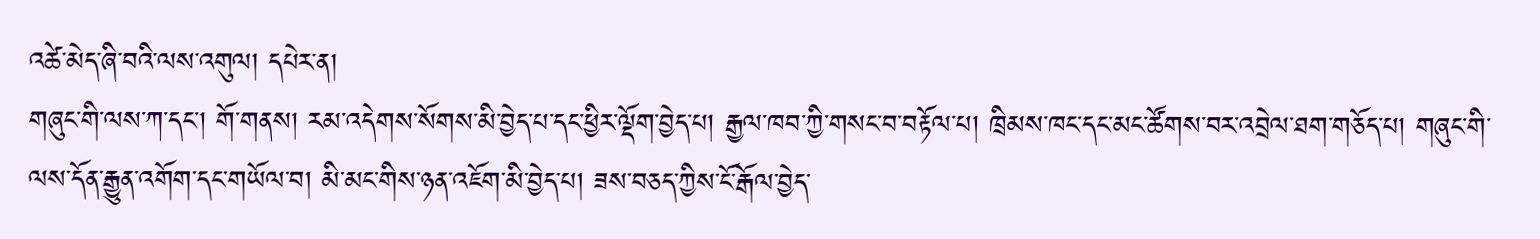འཚེ་མེད་ཞི་བའི་ལས་འགུལ། དཔེར་ན།
གཞུང་གི་ལས་ཀ་དང་། གོ་གནས། རམ་འདེགས་སོགས་མི་བྱེད་པ་དང་ཕྱིར་ལྡོག་བྱེད་པ། རྒྱལ་ཁབ་ཀྱི་གསང་བ་བརྟོལ་པ། ཁྲིམས་ཁང་དང་མང་ཚོགས་བར་འབྲེལ་ཐག་གཅོད་པ། གཞུང་གི་ལས་དོན་རྒྱུན་འགོག་དང་གཡོལ་བ། མི་མང་གིས་ཉན་འཇོག་མི་བྱེད་པ། ཟས་བཅད་ཀྱིས་ངོ་རྒོལ་བྱེད་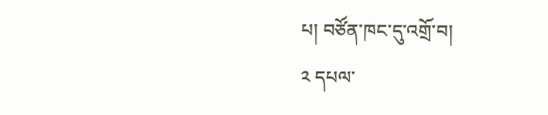པ། བཙོན་ཁང་དུ་འགྲོ་བ།
༢ དཔལ་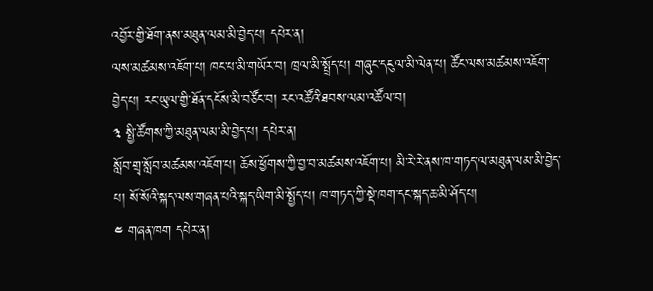འབྱོར་གྱི་ཐོག་ནས་མཐུན་ལམ་མི་བྱེད་པ། དཔེར་ན།
ལས་མཚམས་འཇོག་པ། ཁང་པ་མི་གཡོར་བ། ཁྲལ་མི་སྤྲོད་པ། གཞུང་དངུལ་མི་ལེན་པ། ཚོང་ལས་མཚམས་འཇོག་བྱེད་པ། རང་ཡུལ་གྱི་ཐོན་དངོས་མི་བཙོང་བ། རང་འཚོའི་ཐབས་ལམ་འཚོལ་བ།
༣ སྤྱི་ཚོགས་ཀྱི་མཐུན་ལམ་མི་བྱེད་པ། དཔེར་ན།
སློབ་གྲྭ་སློབ་མཚམས་འཇོག་པ། ཆོས་ཕྱོགས་ཀྱི་བྱ་བ་མཚམས་འཇོག་པ། མི་རེ་རེ་ནས་ཁ་གཏད་ལ་མཐུན་ལམ་མི་བྱེད་པ། སོ་སོའི་སྐད་ལས་གཞན་པའི་སྐད་ཡིག་མི་སྤྱོད་པ། ཁ་གཏད་ཀྱི་སྡེ་ཁག་དང་སྐད་ཆ་མི་ཤོད་པ།
༤ གཞན་ཁག དཔེར་ན།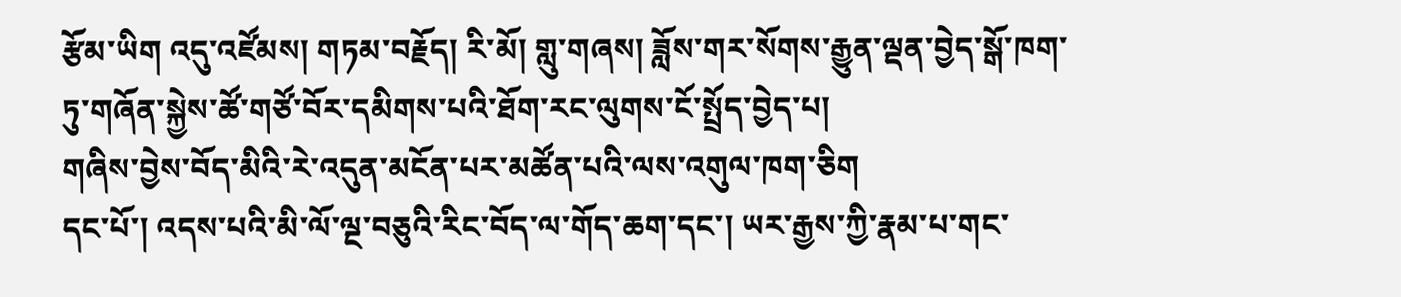རྩོམ་ཡིག འདུ་འཛོམས། གཏམ་བརྗོད། རི་མོ། གླུ་གཞས། ཟློས་གར་སོགས་རྒྱུན་ལྡན་བྱེད་སྒོ་ཁག་ཏུ་གཞོན་སྐྱེས་ཚོ་གཙོ་བོར་དམིགས་པའི་ཐོག་རང་ལུགས་ངོ་སྤྲོད་བྱེད་པ།
གཞིས་བྱེས་བོད་མིའི་རེ་འདུན་མངོན་པར་མཚོན་པའི་ལས་འགུལ་ཁག་ཅིག
དང་པོ་། འདས་པའི་མི་ལོ་ལྔ་བཅུའི་རིང་བོད་ལ་གོད་ཆག་དང་། ཡར་རྒྱས་ཀྱི་རྣམ་པ་གང་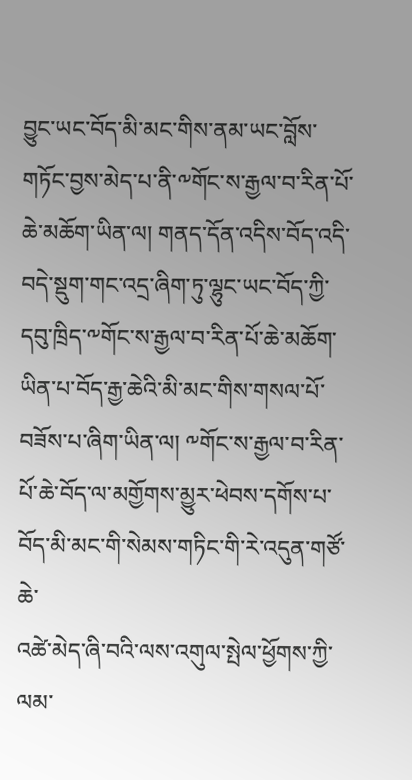བྱུང་ཡང་བོད་མི་མང་གིས་ནམ་ཡང་བློས་གཏོང་བྱས་མེད་པ་ནི་༸གོང་ས་རྒྱལ་བ་རིན་པོ་ཆེ་མཆོག་ཡིན་ལ། གནད་དོན་འདིས་བོད་འདི་བདེ་སྡུག་གང་འདྲ་ཞིག་ཏུ་ལྷུང་ཡང་བོད་ཀྱི་དབུ་ཁྲིད་༸གོང་ས་རྒྱལ་བ་རིན་པོ་ཆེ་མཆོག་ཡིན་པ་བོད་རྒྱ་ཆེའི་མི་མང་གིས་གསལ་པོ་བཟོས་པ་ཞིག་ཡིན་ལ། ༸གོང་ས་རྒྱལ་བ་རིན་པོ་ཆེ་བོད་ལ་མགྱོགས་མྱུར་ཕེབས་དགོས་པ་བོད་མི་མང་གི་སེམས་གཏིང་གི་རེ་འདུན་གཙོ་ཆེ་
འཚེ་མེད་ཞི་བའི་ལས་འགུལ་སྤེལ་ཕྱོགས་ཀྱི་ལམ་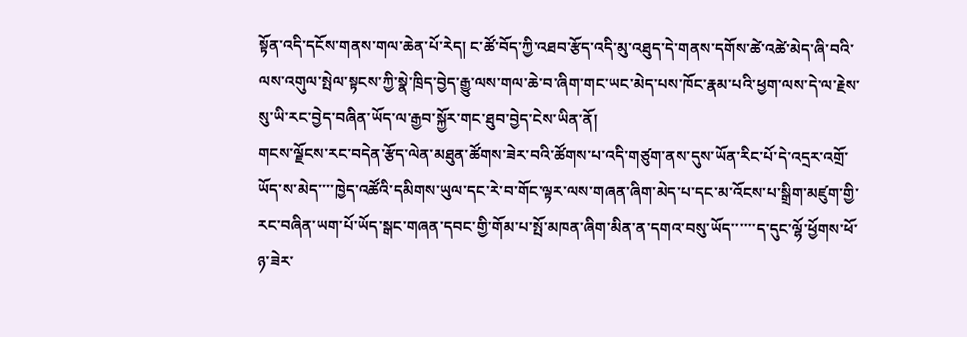སྟོན་འདི་དངོས་གནས་གལ་ཆེན་པོ་རེད། ང་ཚོ་བོད་ཀྱི་འཐབ་རྩོད་འདི་མུ་འཐུད་དེ་གནས་དགོས་ཚེ་འཚེ་མེད་ཞི་བའི་ལས་འགུལ་སྤེལ་སྟངས་ཀྱི་སྣེ་ཁྲིད་བྱེད་རྒྱུ་ལས་གལ་ཆེ་བ་ཞིག་གང་ཡང་མེད་པས་ཁོང་རྣམ་པའི་ཕྱག་ལས་དེ་ལ་རྗེས་སུ་ཡི་རང་བྱེད་བཞིན་ཡོད་ལ་རྒྱབ་སྐྱོར་གང་ཐུབ་བྱེད་ངེས་ཡིན་ནོ།
གངས་ལྗོངས་རང་བདེན་རྩོད་ལེན་མཐུན་ཚོགས་ཟེར་བའི་ཚོགས་པ་འདི་གཙུག་ནས་དུས་ཡོན་རིང་པོ་དེ་འདྲར་འགྲོ་ཡོད་ས་མེད་་་་ཁྱེད་འཚོའི་དམིགས་ཡུལ་དང་རེ་བ་གོང་ལྟར་ལས་གཞན་ཞིག་མེད་པ་དང་མ་འོངས་པ་སྒྲིག་མཛུག་གྱི་རང་བཞིན་ཡག་པོ་ཡོད་སྒང་གཞན་དབང་གྱི་གོམ་པ་སྤོ་མཁན་ཞིག་མིན་ན་དགའ་བསུ་ཡོད་་་་་་ད་དུང་ལྷོ་ཕྱོགས་ཕོ་ཉ་ཟེར་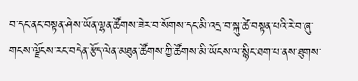བ་དང་ནང་བསྟན་ཤེས་ཡོན་ལྷན་ཚོགས་ཟེར་བ་སོགས་དང་མི་འདྲ་བ་སྐུ་ཚེ་བསྟན་པའི་རེ་བ་ཞུ་
གངས་ལྗོངས་རང་བདེན་རྩོད་ལེན་མཐུན་ཚོགས་ཀྱི་ཚོགས་མི་ཡོངས་ལ་སྙིང་ཐག་པ་ནས་ཐུགས་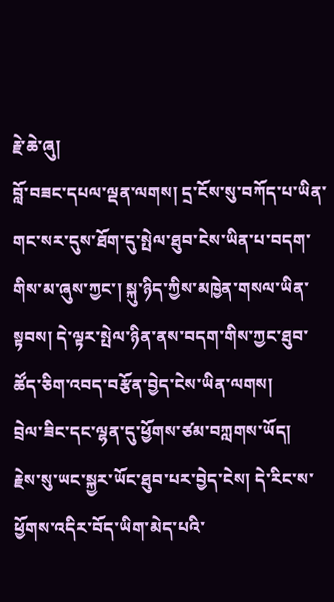རྗེ་ཆེ་ཞུ།
བློ་བཟང་དཔལ་ལྡན་ལགས། དྲ་ངོས་སུ་བཀོད་པ་ཡིན་གང་སར་དུས་ཐོག་དུ་སྤེལ་ཐུབ་ངེས་ཡིན་པ་བདག་གིས་མ་ཞུས་ཀྱང་། སྐུ་ཉིད་ཀྱིས་མཁྱེན་གསལ་ཡིན་སྟབས། དེ་ལྟར་སྤེལ་ཉིན་ནས་བདག་གིས་ཀྱང་ཐུབ་ཚོད་ཅིག་འབད་བརྩོན་བྱེད་ངེས་ཡིན་ལགས།
བྲེལ་ཟིང་དང་ལྷན་དུ་ཕྱོགས་ཙམ་བཀླགས་ཡོད།
རྗེས་སུ་ཡང་སྐྱར་ཡོང་ཐུབ་པར་བྱེད་ངེས། དེ་རིང་ས་ཕྱོགས་འདིར་བོད་ཡིག་མེད་པའི་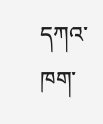དཀའ་ཁག་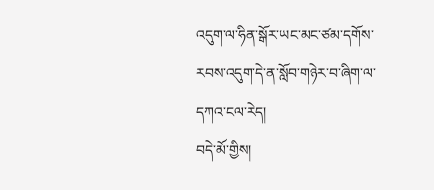འདུག་ལ་ཧིན་སྒོར་ཡང་མང་ཙམ་དགོས་རབས་འདུག་དེ་ན་སློབ་གཉེར་བ་ཞིག་ལ་དཀའ་ངལ་རེད།
བདེ་མོ་གྱིས།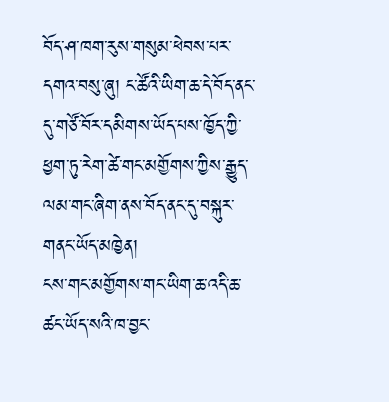བོད་ཤ་ཁག་རུས་གསུམ་ཕེབས་པར་དགའ་བསུ་ཞུ། ང་ཚོའི་ཡིག་ཆ་དེ་བོད་ནང་དུ་གཙོ་བོར་དམིགས་ཡོད་པས་ཁྱོད་ཀྱི་ཕྱག་ཏུ་རེག་ཚེ་གང་མགྱོགས་ཀྱིས་རྒྱུད་ལམ་གང་ཞིག་ནས་བོད་ནང་དུ་བསྐུར་གནང་ཡོད་མཁྱེན།
ངས་གང་མགྱོགས་གང་ཡིག་ཆ་འདི་ཆ་ཚང་ཡོད་སའི་ཁ་བྱང་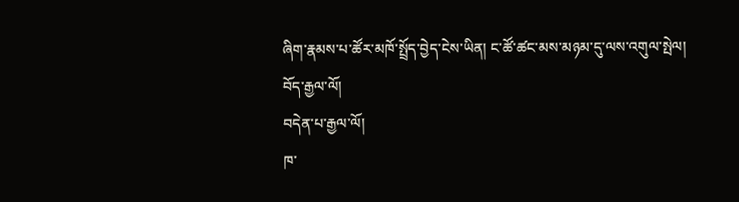ཞིག་རྣམས་པ་ཚོར་མཁོ་སྤྲོད་བྱེད་ངེས་ཡིན། ང་ཚོ་ཚང་མས་མཉམ་དུ་ལས་འགུལ་སྤེལ། བོད་རྒྱལ་ལོ།
བདེན་པ་རྒྱལ་ལོ།
ཁ་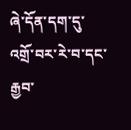ཞེ་དོན་དག་དུ་འགྲོ་བར་རེ་བ་དང་རྒྱབ་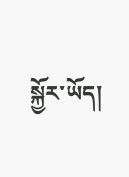སྐྱོར་ཡོད།